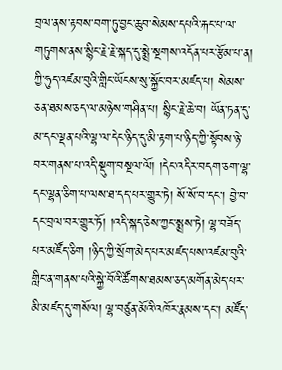བྲལ་ནས་རྟབས་བག་ཏུ་བྱང་ཆུབ་སེམས་དཔའི་རྐང་པ་ལ་གཏུགས་ནས་སྙིང་རྗེ་རྗེ་སྐད་དུ་སྨྲེ་སྔགས་འདོན་པར་རྩོམ་པ་ན། ཀྱི་ཧུད་འཛམ་བུའི་གླིང་ཡོངས་སུ་སྐྱོང་བར་མཛད་པ། སེམས་ཅན་ཐམས་ཅད་ལ་མཉེས་གཤིན་པ། སྙིང་རྗེ་ཆེ་བ། ཡོན་ཏན་དུ་མ་དང་ལྡན་པའི་ལྷ་ལ་དེང་ཉིད་དུ་མི་རྟག་པ་ཉིད་ཀྱི་སྟོབས་ཉེ་བར་གནས་པ་འདི་སྡུག་བསྔལ་ལོ། །དེང་འདིར་བདག་ཅག་ལྷ་དང་ལྷན་ཅིག་པ་ལས་ཐ་དད་པར་གྱུར་ཏེ། སོ་སོ་བ་དང་། བྱེ་བ་དང་བྲལ་བར་གྱུར་ཏོ། །འདི་སྐད་ཅེས་ཀྱང་སྨྲས་ཏེ། ལྷ་བཟོད་པར་མཛོད་ཅིག །ཉིད་ཀྱི་སྲོག་མེད་པར་མཛད་པས་འཛམ་བུའི་གླིང་ན་གནས་པའི་སྐྱེ་བོའི་ཚོགས་ཐམས་ཅད་མགོན་མེད་པར་མི་མཛད་དུ་གསོལ། ལྷ་བཙུན་མོའི་འཁོར་རྣམས་དང་། མཛོད་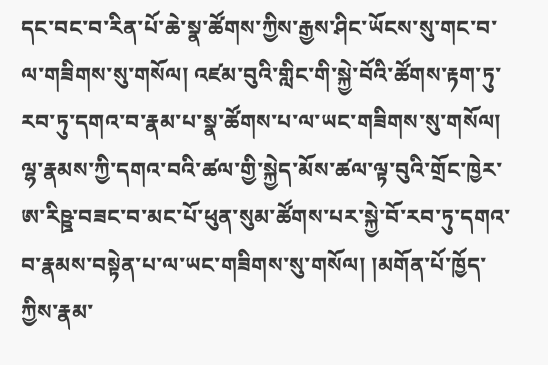དང་བང་བ་རིན་པོ་ཆེ་སྣ་ཚོགས་ཀྱིས་རྒྱས་ཤིང་ཡོངས་སུ་གང་བ་ལ་གཟིགས་སུ་གསོལ། འཛམ་བུའི་གླིང་གི་སྐྱེ་བོའི་ཚོགས་རྟག་ཏུ་རབ་ཏུ་དགའ་བ་རྣམ་པ་སྣ་ཚོགས་པ་ལ་ཡང་གཟིགས་སུ་གསོལ། ལྷ་རྣམས་ཀྱི་དགའ་བའི་ཚལ་གྱི་སྐྱེད་མོས་ཚལ་ལྟ་བུའི་གྲོང་ཁྱེར་ཨ་རིཥྛ་བཟང་བ་མང་པོ་ཕུན་སུམ་ཚོགས་པར་སྐྱེ་བོ་རབ་ཏུ་དགའ་བ་རྣམས་བསྟེན་པ་ལ་ཡང་གཟིགས་སུ་གསོལ། །མགོན་པོ་ཁྱོད་ཀྱིས་རྣམ་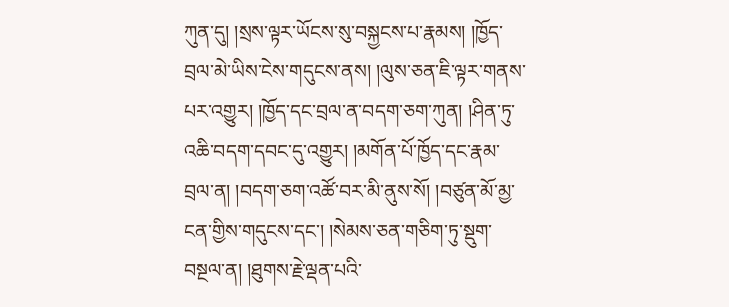ཀུན་དུ། །སྲས་ལྟར་ཡོངས་སུ་བསྐྱངས་པ་རྣམས། །ཁྱོད་བྲལ་མེ་ཡིས་ངེས་གདུངས་ནས། །ལུས་ཅན་ཇི་ལྟར་གནས་པར་འགྱུར། །ཁྱོད་དང་བྲལ་ན་བདག་ཅག་ཀུན། །ཤིན་ཏུ་འཆི་བདག་དབང་དུ་འགྱུར། །མགོན་པོ་ཁྱོད་དང་རྣམ་བྲལ་ན། །བདག་ཅག་འཚོ་བར་མི་ནུས་སོ། །བཙུན་མོ་མྱ་ངན་གྱིས་གདུངས་དང་། །སེམས་ཅན་གཅིག་ཏུ་སྡུག་བསྔལ་ན། །ཐུགས་རྗེ་ལྡན་པའི་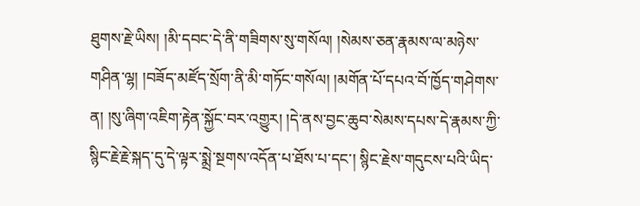ཐུགས་རྗེ་ཡིས། །མི་དབང་དེ་ནི་གཟིགས་སུ་གསོལ། །སེམས་ཅན་རྣམས་ལ་མཉེས་གཤིན་ལྷ། །བཟོད་མཛོད་སྲོག་ནི་མི་གཏོང་གསོལ། །མགོན་པོ་དཔའ་བོ་ཁྱོད་གཤེགས་ན། །སུ་ཞིག་འཇིག་རྟེན་སྐྱོང་བར་འགྱུར། །དེ་ནས་བྱང་ཆུབ་སེམས་དཔས་དེ་རྣམས་ཀྱི་སྙིང་རྗེ་རྗེ་སྐད་དུ་དེ་ལྟར་སྨྲེ་སྔགས་འདོན་པ་ཐོས་པ་དང་། སྙིང་རྗེས་གདུངས་པའི་ཡིད་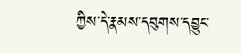ཀྱིས་དེ་རྣམས་དབུགས་དབྱུང་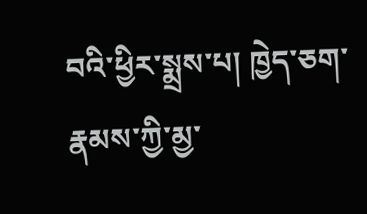བའི་ཕྱིར་སྨྲས་པ། ཁྱེད་ཅག་རྣམས་ཀྱི་མྱ་